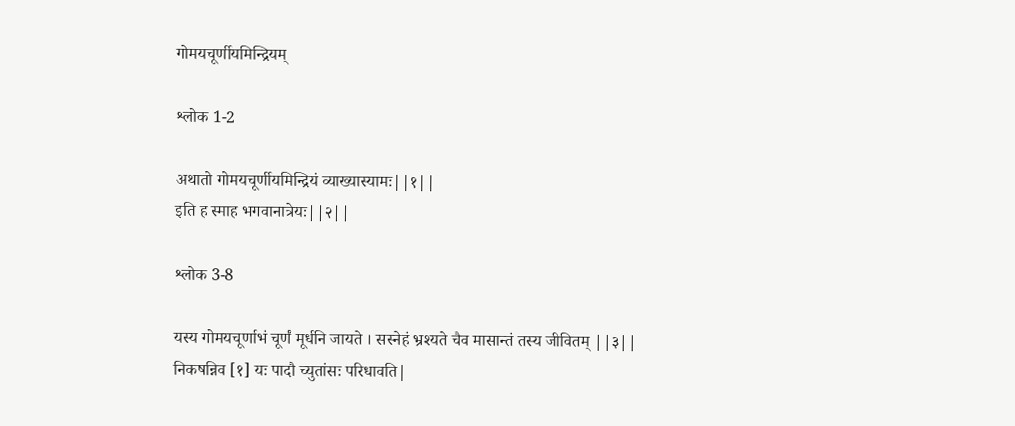गोमयचूर्णीयमिन्द्रियम्

श्लोक 1-2

अथातो गोमयचूर्णीयमिन्द्रियं व्याख्यास्यामः||१||
इति ह स्माह भगवानात्रेयः||२||

श्लोक 3-8

यस्य गोमयचूर्णाभं चूर्णं मूर्धनि जायते । सस्नेहं भ्रश्यते चैव मासान्तं तस्य जीवितम् ||३||
निकषन्निव [१] यः पादौ च्युतांसः परिधावति|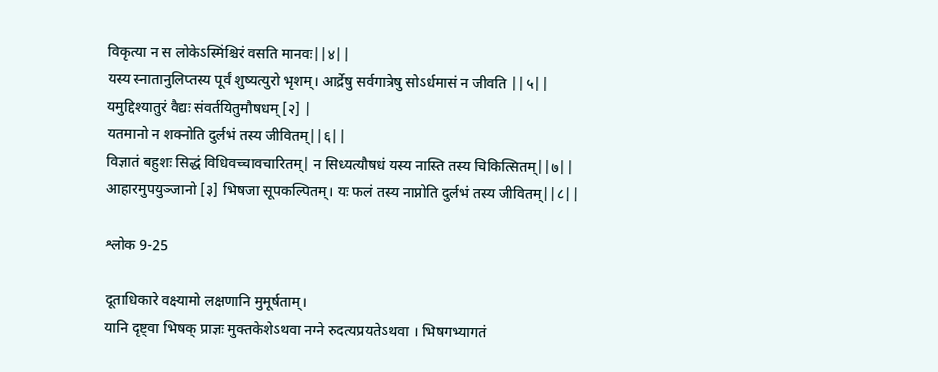विकृत्या न स लोकेऽस्मिंश्चिरं वसति मानवः||४||
यस्य स्नातानुलिप्तस्य पूर्वं शुष्यत्युरो भृशम्। आर्द्रेषु सर्वगात्रेषु सोऽर्धमासं न जीवति ||५||
यमुद्दिश्यातुरं वैद्यः संवर्तयितुमौषधम् [२] |
यतमानो न शक्नोति दुर्लभं तस्य जीवितम्||६||
विज्ञातं बहुशः सिद्धं विधिवच्चावचारितम्| न सिध्यत्यौषधं यस्य नास्ति तस्य चिकित्सितम्||७||
आहारमुपयुञ्जानो [३] भिषजा सूपकल्पितम्। यः फलं तस्य नाप्नोति दुर्लभं तस्य जीवितम्||८||

श्लोक 9-25

दूताधिकारे वक्ष्यामो लक्षणानि मुमूर्षताम्।
यानि दृष्ट्वा भिषक् प्राज्ञः मुक्तकेशेऽथवा नग्ने रुदत्यप्रयतेऽथवा । भिषगभ्यागतं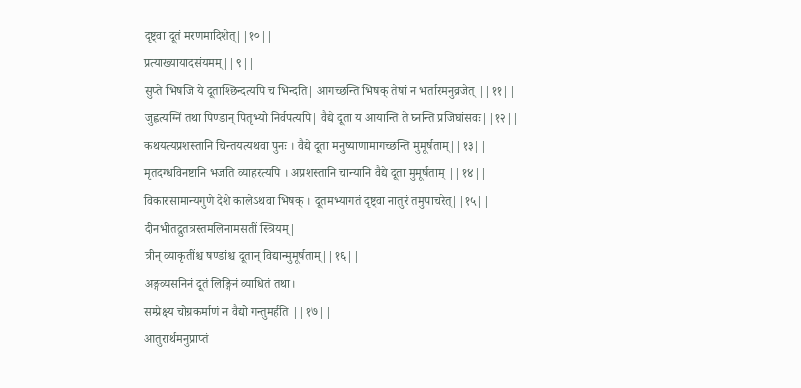दृष्ट्वा दूतं मरणमादिशेत्||१०||
प्रत्याख्यायादसंयमम्||९||
सुप्ते भिषजि ये दूताश्छिन्दत्यपि च भिन्दति| आगच्छन्ति भिषक् तेषां न भर्तारमनुव्रजेत् ||११||
जुह्वत्यग्निं तथा पिण्डान् पितृभ्यो निर्वपत्यपि| वैद्ये दूता य आयान्ति ते घ्नन्ति प्रजिघांसवः||१२||
कथयत्यप्रशस्तानि चिन्तयत्यथवा पुनः । वैद्ये दूता मनुष्याणामागच्छन्ति मुमूर्षताम्||१३||
मृतदग्धविनष्टानि भजति व्याहरत्यपि । अप्रशस्तानि चान्यानि वैद्ये दूता मुमूर्षताम् ||१४||
विकारसामान्यगुणे देशे कालेऽथवा भिषक् । दूतमभ्यागतं दृष्ट्वा नातुरं तमुपाचरेत्||१५||
दीनभीतद्रुतत्रस्तमलिनामसतीं स्त्रियम्|
त्रीन् व्याकृतींश्च षण्डांश्च दूतान् विद्यान्मुमूर्षताम्||१६||
अङ्गव्यसनिनं दूतं लिङ्गिनं व्याधितं तथा।
सम्प्रेक्ष्य चोग्रकर्माणं न वैद्यो गन्तुमर्हति ||१७||
आतुरार्थमनुप्राप्तं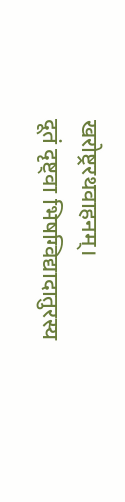खरोष्ट्ररथवाहनम्।
दूतं दृष्ट्वा भिषग्विद्यादातुरस्य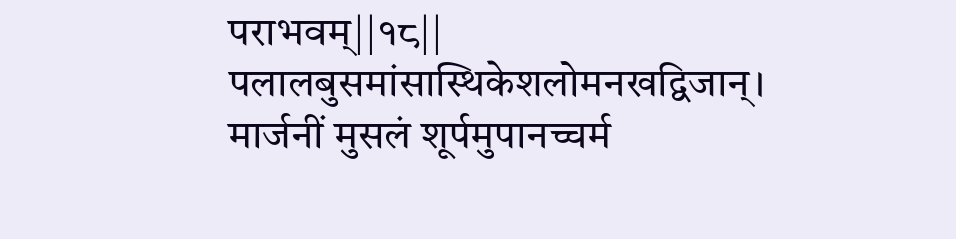पराभवम्||१८||
पलालबुसमांसास्थिकेशलोमनखद्विजान्।
मार्जनीं मुसलं शूर्पमुपानच्चर्म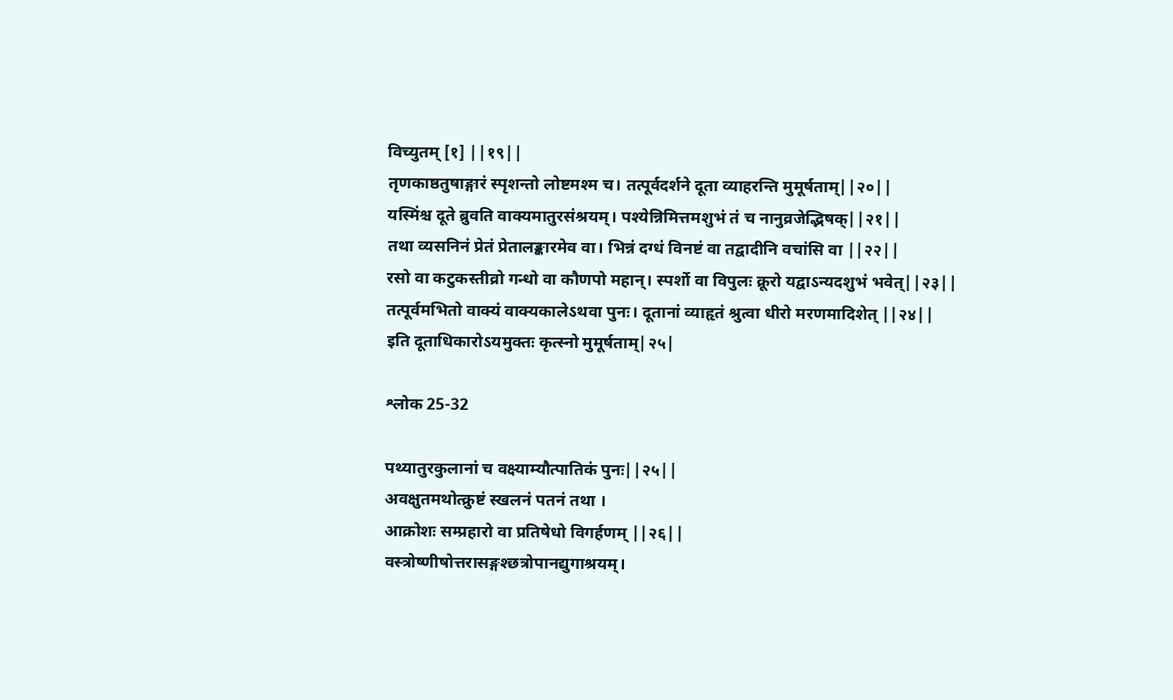विच्युतम् [१] ||१९||
तृणकाष्ठतुषाङ्गारं स्पृशन्तो लोष्टमश्म च। तत्पूर्वदर्शने दूता व्याहरन्ति मुमूर्षताम्||२०||
यस्मिंश्च दूते ब्रुवति वाक्यमातुरसंश्रयम्। पश्येन्निमित्तमशुभं तं च नानुव्रजेद्भिषक्||२१||
तथा व्यसनिनं प्रेतं प्रेतालङ्कारमेव वा। भिन्नं दग्धं विनष्टं वा तद्वादीनि वचांसि वा ||२२||
रसो वा कटुकस्तीव्रो गन्धो वा कौणपो महान्। स्पर्शो वा विपुलः क्रूरो यद्वाऽन्यदशुभं भवेत्||२३||
तत्पूर्वमभितो वाक्यं वाक्यकालेऽथवा पुनः। दूतानां व्याहृतं श्रुत्वा धीरो मरणमादिशेत् ||२४||
इति दूताधिकारोऽयमुक्तः कृत्स्नो मुमूर्षताम्|२५|

श्लोक 25-32

पथ्यातुरकुलानां च वक्ष्याम्यौत्पातिकं पुनः||२५||
अवक्षुतमथोत्क्रुष्टं स्खलनं पतनं तथा ।
आक्रोशः सम्प्रहारो वा प्रतिषेधो विगर्हणम् ||२६||
वस्त्रोष्णीषोत्तरासङ्गश्छत्रोपानद्युगाश्रयम्।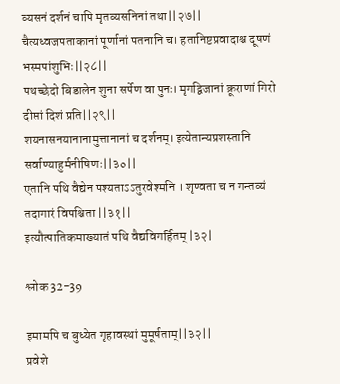व्यसनं दर्शनं चापि मृतव्यसनिनां तथा||२७||
चैत्यध्वजपताकानां पूर्णानां पतनानि च। हतानिष्टप्रवादाश्च दूषणं भस्मपांशुभिः||२८||
पथच्छेदो बिडालेन शुना सर्पेण वा पुनः। मृगद्विजानां क्रूराणां गिरो दीप्तां दिशं प्रति||२९||
शयनासनयानानामुत्तानानां च दर्शनम्। इत्येतान्यप्रशस्तानि सर्वाण्याहुर्मनीषिणः||३०||
एतानि पथि वैद्येन पश्यताऽऽतुरवेश्मनि । शृण्वता च न गन्तव्यं तदागारं विपश्चिता ||३१||
इत्यौत्पातिकमाख्यातं पथि वैद्यविगर्हितम् |३२|

श्लोक 32-39

इमामपि च बुध्येत गृहावस्थां मुमूर्षताम्||३२||
प्रवेशे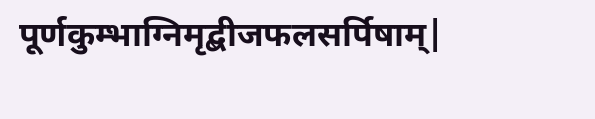पूर्णकुम्भाग्निमृद्बीजफलसर्पिषाम्|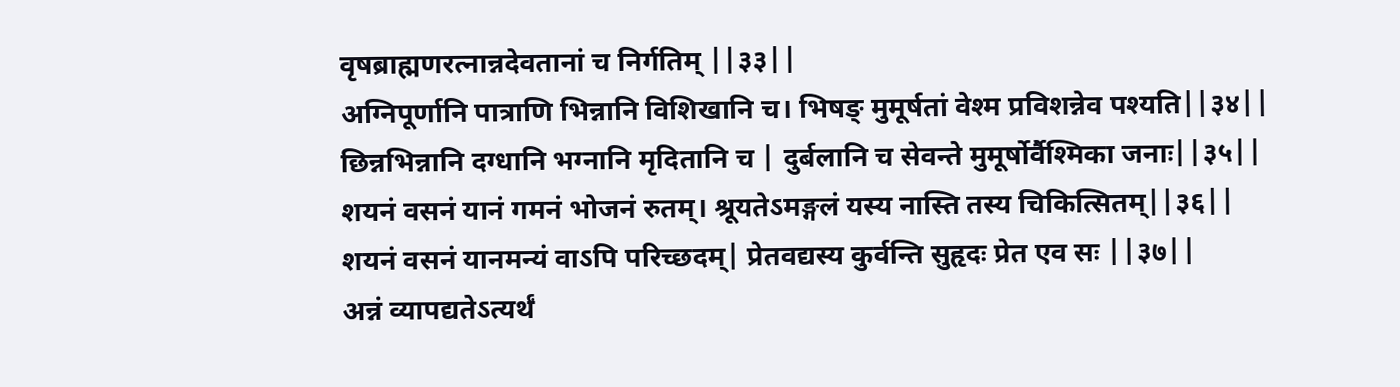वृषब्राह्मणरत्नान्नदेवतानां च निर्गतिम् ||३३||
अग्निपूर्णानि पात्राणि भिन्नानि विशिखानि च। भिषङ् मुमूर्षतां वेश्म प्रविशन्नेव पश्यति||३४||
छिन्नभिन्नानि दग्धानि भग्नानि मृदितानि च | दुर्बलानि च सेवन्ते मुमूर्षोर्वैश्मिका जनाः||३५||
शयनं वसनं यानं गमनं भोजनं रुतम्। श्रूयतेऽमङ्गलं यस्य नास्ति तस्य चिकित्सितम्||३६||
शयनं वसनं यानमन्यं वाऽपि परिच्छदम्| प्रेतवद्यस्य कुर्वन्ति सुहृदः प्रेत एव सः ||३७||
अन्नं व्यापद्यतेऽत्यर्थं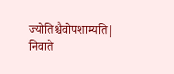ज्योतिश्चैवोपशाम्यति| निवाते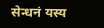सेन्धनं यस्य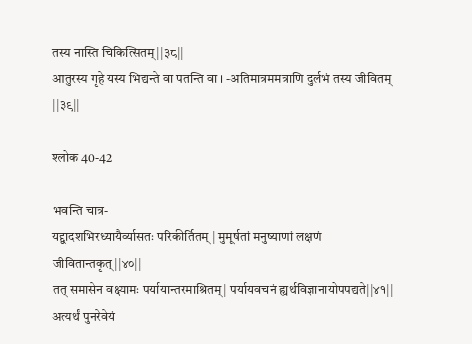तस्य नास्ति चिकित्सितम्||३८||
आतुरस्य गृहे यस्य भिद्यन्ते वा पतन्ति वा । -अतिमात्रममत्राणि दुर्लभं तस्य जीवितम् ||३९||

श्लोक 40-42

भवन्ति चात्र-
यद्द्वादशभिरध्यायैर्व्यासतः परिकीर्तितम् | मुमूर्षतां मनुष्याणां लक्षणं जीवितान्तकृत्||४०||
तत् समासेन वक्ष्यामः पर्यायान्तरमाश्रितम्| पर्यायवचनं ह्यर्थविज्ञानायोपपद्यते||४१||
अत्यर्थं पुनरेवेयं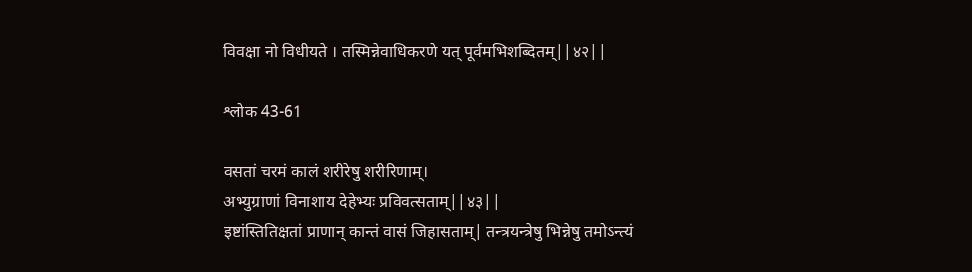विवक्षा नो विधीयते । तस्मिन्नेवाधिकरणे यत् पूर्वमभिशब्दितम्||४२||

श्लोक 43-61

वसतां चरमं कालं शरीरेषु शरीरिणाम्।
अभ्युग्राणां विनाशाय देहेभ्यः प्रविवत्सताम्||४३||
इष्टांस्तितिक्षतां प्राणान् कान्तं वासं जिहासताम्| तन्त्रयन्त्रेषु भिन्नेषु तमोऽन्त्यं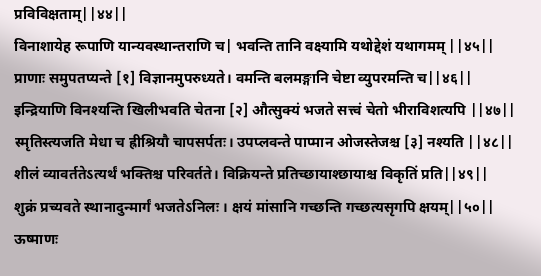प्रविविक्षताम्||४४||
विनाशायेह रूपाणि यान्यवस्थान्तराणि च| भवन्ति तानि वक्ष्यामि यथोद्देशं यथागमम् ||४५||
प्राणाः समुपतप्यन्ते [१] विज्ञानमुपरुध्यते। वमन्ति बलमङ्गानि चेष्टा व्युपरमन्ति च||४६||
इन्द्रियाणि विनश्यन्ति खिलीभवति चेतना [२] औत्सुक्यं भजते सत्त्वं चेतो भीराविशत्यपि ||४७||
स्मृतिस्त्यजति मेधा च ह्रीश्रियौ चापसर्पतः। उपप्लवन्ते पाप्मान ओजस्तेजश्च [३] नश्यति ||४८||
शीलं व्यावर्ततेऽत्यर्थं भक्तिश्च परिवर्तते। विक्रियन्ते प्रतिच्छायाश्छायाश्च विकृतिं प्रति||४९||
शुक्रं प्रच्यवते स्थानादुन्मार्गं भजतेऽनिलः । क्षयं मांसानि गच्छन्ति गच्छत्यसृगपि क्षयम्||५०||
ऊष्माणः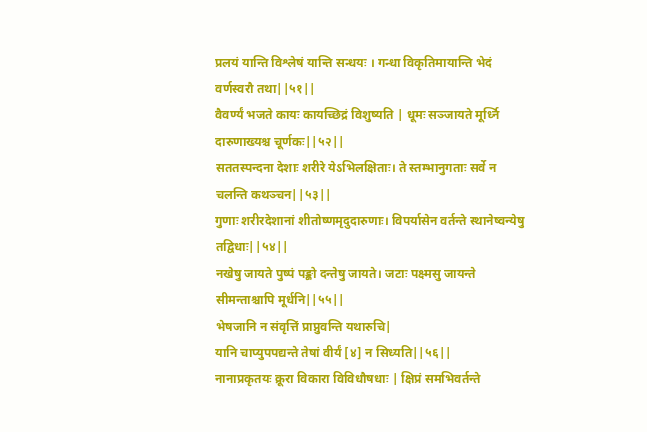प्रलयं यान्ति विश्लेषं यान्ति सन्धयः । गन्धा विकृतिमायान्ति भेदं वर्णस्वरौ तथा||५१||
वैवर्ण्यं भजते कायः कायच्छिद्रं विशुष्यति | धूमः सञ्जायते मूर्ध्नि दारुणाख्यश्च चूर्णकः||५२||
सततस्पन्दना देशाः शरीरे येऽभिलक्षिताः। ते स्तम्भानुगताः सर्वे न चलन्ति कथञ्चन||५३||
गुणाः शरीरदेशानां शीतोष्णमृदुदारुणाः। विपर्यासेन वर्तन्ते स्थानेष्वन्येषु तद्विधाः||५४||
नखेषु जायते पुष्पं पङ्को दन्तेषु जायते। जटाः पक्ष्मसु जायन्ते सीमन्ताश्चापि मूर्धनि||५५||
भेषजानि न संवृत्तिं प्राप्नुवन्ति यथारुचि|
यानि चाप्युपपद्यन्ते तेषां वीर्यं [४] न सिध्यति||५६||
नानाप्रकृतयः क्रूरा विकारा विविधौषधाः | क्षिप्रं समभिवर्तन्ते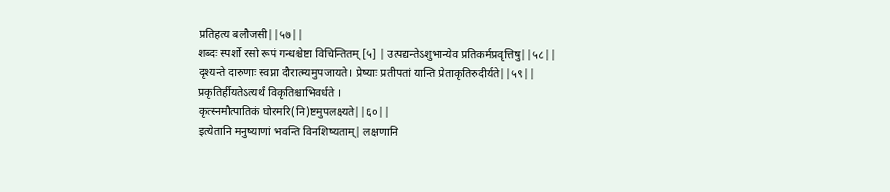प्रतिहत्य बलौजसी||५७||
शब्दः स्पर्शो रसो रूपं गन्धश्चेष्टा विचिन्तितम् [५] | उत्पद्यन्तेऽशुभान्येव प्रतिकर्मप्रवृत्तिषु||५८||
दृश्यन्ते दारुणाः स्वप्ना दौरात्म्यमुपजायते। प्रेष्याः प्रतीपतां यान्ति प्रेताकृतिरुदीर्यते||५९||
प्रकृतिर्हीयतेऽत्यर्थं विकृतिश्चाभिवर्धते ।
कृत्स्नमौत्पातिकं घोरमरि(नि)ष्टमुपलक्ष्यते||६०||
इत्येतानि मनुष्याणां भवन्ति विनशिष्यताम्| लक्षणानि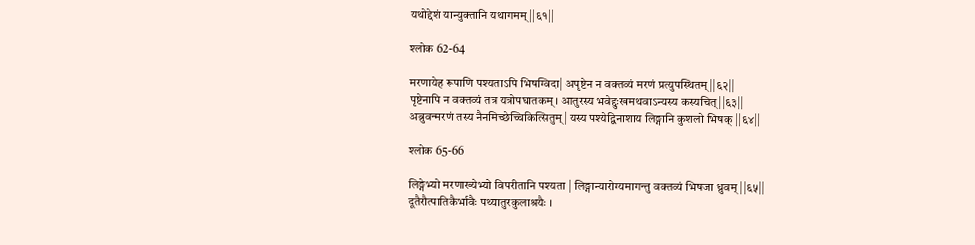यथोद्देशं यान्युक्तानि यथागमम्||६१||

श्लोक 62-64

मरणायेह रूपाणि पश्यताऽपि भिषग्विदा| अपृष्टेन न वक्तव्यं मरणं प्रत्युपस्थितम्||६२||
पृष्टेनापि न वक्तव्यं तत्र यत्रोपघातकम्। आतुरस्य भवेद्दुःखमथवाऽन्यस्य कस्यचित्||६३||
अब्रुवन्मरणं तस्य नैनमिच्छेच्चिकित्सितुम्| यस्य पश्येद्विनाशाय लिङ्गानि कुशलो भिषक् ||६४||

श्लोक 65-66

लिङ्गेभ्यो मरणाख्येभ्यो विपरीतानि पश्यता | लिङ्गान्यारोग्यमागन्तु वक्तव्यं भिषजा ध्रुवम् ||६५||
दूतैरौत्पातिकैर्भावैः पथ्यातुरकुलाश्रयैः ।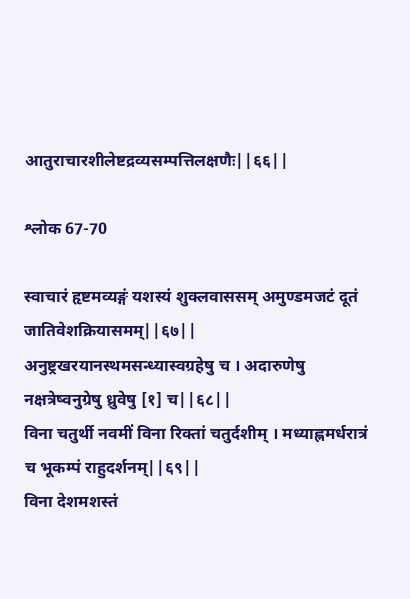आतुराचारशीलेष्टद्रव्यसम्पत्तिलक्षणैः||६६||

श्लोक 67-70

स्वाचारं हृष्टमव्यङ्गं यशस्यं शुक्लवाससम् अमुण्डमजटं दूतं जातिवेशक्रियासमम्||६७||
अनुष्ट्रखरयानस्थमसन्ध्यास्वग्रहेषु च । अदारुणेषु नक्षत्रेष्वनुग्रेषु ध्रुवेषु [१] च||६८||
विना चतुर्थी नवमीं विना रिक्तां चतुर्दशीम् । मध्याह्नमर्धरात्रं च भूकम्पं राहुदर्शनम्||६९||
विना देशमशस्तं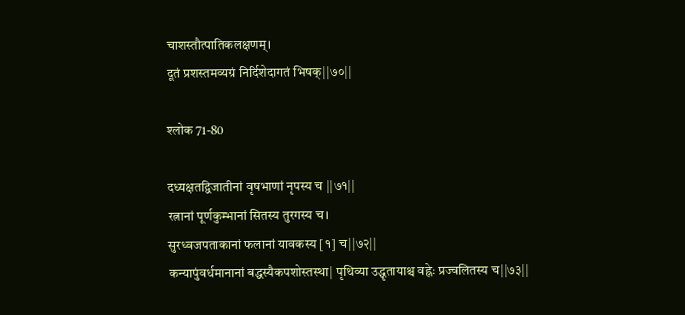चाशस्तौत्पातिकलक्षणम्।
दूतं प्रशस्तमव्यग्रं निर्दिशेदागतं भिषक्||७०||

श्लोक 71-80

दध्यक्षतद्विजातीनां वृषभाणां नृपस्य च ||७१||
रत्नानां पूर्णकुम्भानां सितस्य तुरगस्य च।
सुरध्वजपताकानां फलानां यावकस्य [१] च||७२||
कन्यापुंवर्धमानानां बद्धस्यैकपशोस्तस्था| पृथिव्या उद्धृतायाश्च वह्नेः प्रज्वलितस्य च||७३||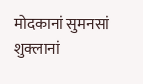मोदकानां सुमनसां शुक्लानां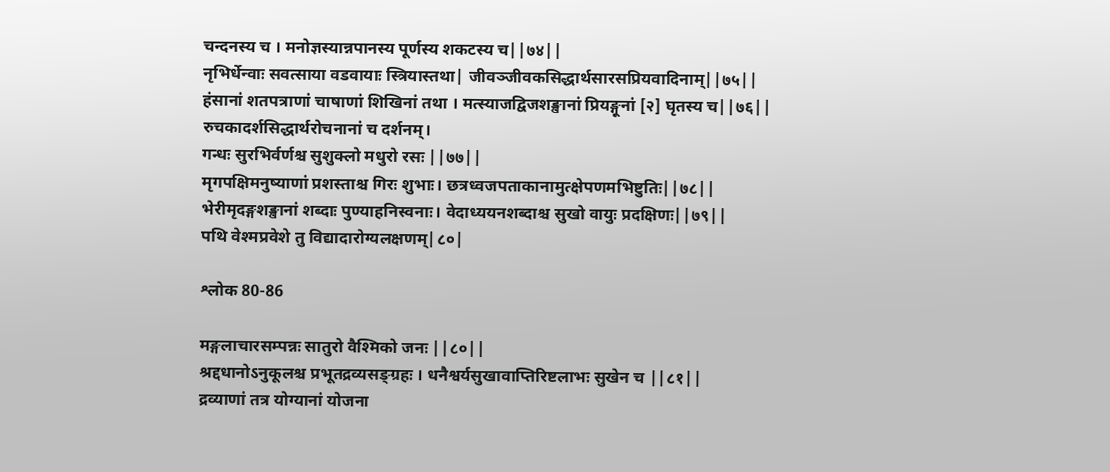चन्दनस्य च । मनोज्ञस्यान्नपानस्य पूर्णस्य शकटस्य च||७४||
नृभिर्धेन्वाः सवत्साया वडवायाः स्त्रियास्तथा| जीवञ्जीवकसिद्धार्थसारसप्रियवादिनाम्||७५||
हंसानां शतपत्राणां चाषाणां शिखिनां तथा । मत्स्याजद्विजशङ्खानां प्रियङ्गूनां [२] घृतस्य च||७६||
रुचकादर्शसिद्धार्थरोचनानां च दर्शनम्।
गन्धः सुरभिर्वर्णश्च सुशुक्लो मधुरो रसः ||७७||
मृगपक्षिमनुष्याणां प्रशस्ताश्च गिरः शुभाः। छत्रध्वजपताकानामुत्क्षेपणमभिष्टुतिः||७८||
भेरीमृदङ्गशङ्खानां शब्दाः पुण्याहनिस्वनाः। वेदाध्ययनशब्दाश्च सुखो वायुः प्रदक्षिणः||७९||
पथि वेश्मप्रवेशे तु विद्यादारोग्यलक्षणम्|८०|

श्लोक 80-86

मङ्गलाचारसम्पन्नः सातुरो वैश्मिको जनः ||८०||
श्रद्दधानोऽनुकूलश्च प्रभूतद्रव्यसङ्ग्रहः । धनैश्वर्यसुखावाप्तिरिष्टलाभः सुखेन च ||८१||
द्रव्याणां तत्र योग्यानां योजना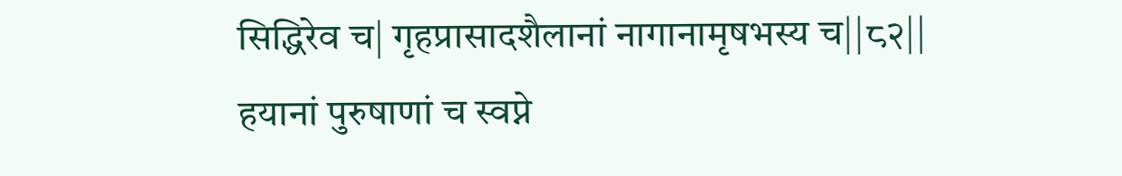सिद्धिरेव च| गृहप्रासादशैलानां नागानामृषभस्य च||८२||
हयानां पुरुषाणां च स्वप्ने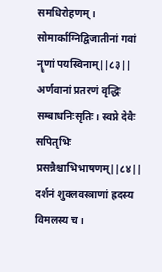समधिरोहणम्। सोमार्काग्निद्विजातीनां गवां नॄणां पयस्विनाम्||८३||
अर्णवानां प्रतरणं वृद्धिः सम्बाधनिःसृतिः। स्वप्ने देवैः सपितृभिः प्रसन्नैश्चाभिभाषणम्||८४||
दर्शनं शुक्लवस्त्राणां ह्रदस्य विमलस्य च।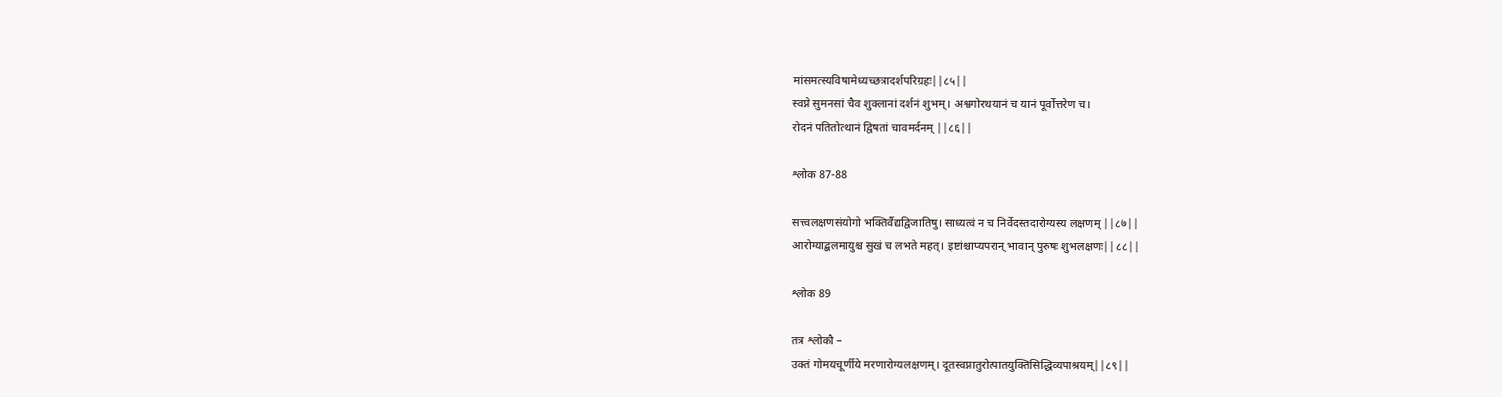मांसमत्स्यविषामेध्यच्छत्रादर्शपरिग्रहः||८५||
स्वप्ने सुमनसां चैव शुक्लानां दर्शनं शुभम्। अश्वगोरथयानं च यानं पूर्वोत्तरेण च।
रोदनं पतितोत्थानं द्विषतां चावमर्दनम् ||८६||

श्लोक 87-88

सत्त्वलक्षणसंयोगो भक्तिर्वैद्यद्विजातिषु। साध्यत्वं न च निर्वेदस्तदारोग्यस्य लक्षणम् ||८७||
आरोग्याद्बलमायुश्च सुखं च लभते महत्। इष्टांश्चाप्यपरान् भावान् पुरुषः शुभलक्षणः||८८||

श्लोक 89

तत्र श्लोकौ –
उक्तं गोमयचूर्णीये मरणारोग्यलक्षणम्। दूतस्वप्नातुरोत्पातयुक्तिसिद्धिव्यपाश्रयम्||८९||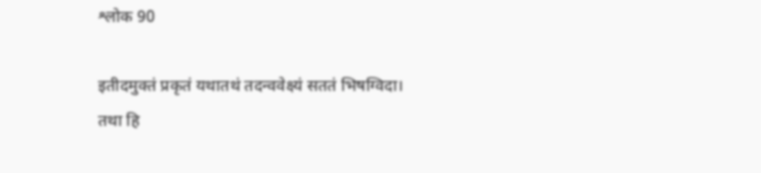श्लोक 90

इतीदमुक्तं प्रकृतं यथातथं तदन्ववेक्ष्यं सततं भिषग्विदा। तथा हि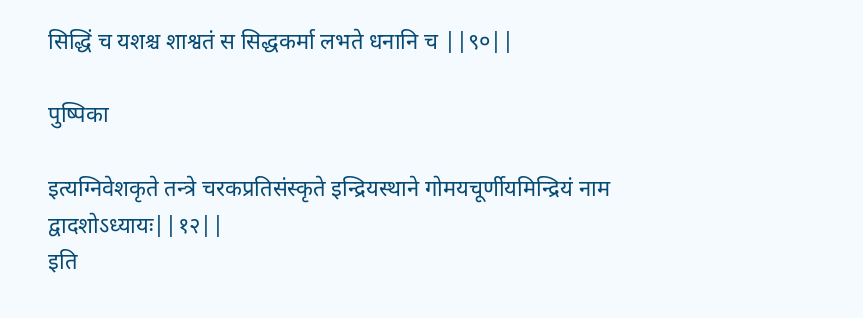सिद्धिं च यशश्च शाश्वतं स सिद्धकर्मा लभते धनानि च ||९०||

पुष्पिका

इत्यग्निवेशकृते तन्त्रे चरकप्रतिसंस्कृते इन्द्रियस्थाने गोमयचूर्णीयमिन्द्रियं नाम द्वादशोऽध्यायः||१२||
इति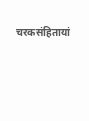चरकसंहितायां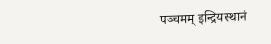पञ्चमम् इन्द्रियस्थानं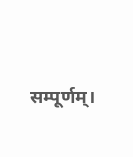सम्पूर्णम्।